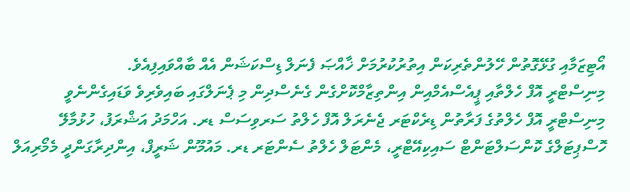އޯޓިޒަމާއި ގުޅޭގޮތުން ހޭލުންތެރިކަން އިތުރުކުރުމަށް ޚާއްޞަ ފެނަލް ޑިސްކަޝަން އެއް ބާއްވައިފިއެވެ.
މިނިސްޓްރީ އޮފް ހެލްތާއި ޕީއެސްއެމްއިން އިންތިޒާމްކޮށްގެން ގެނެސްދިން މި ޕެނަލްގައި ބައިވެރިވެ ވަޑައިގެންނެވީ މިނިސްޓްރީ އޮފް ހެލްތުގެ ފަރާތުން ޑިރެކްޓަރ ޖެނެރަލް އޮފް ހެލްތު ސަރވިސަސް ޑރ. އަހްމަދު އަޝްރަފު، ހުޅުމާލޭ ހޮސްޕިޓަލްގެ ކޮންސަލްޓަންޓް ސައިކިއޭޓްރީ، މެންޓަލް ހެލްތު ސެންޓަރ ޑރ. މައުމޫން ޝަރީފް، އިންދިރާގަންދީ މެމޯރިއަލް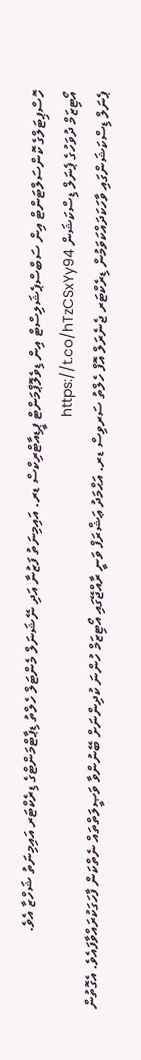ހޮސްޕިޓަލްގެ ކޮންސަލްޓަންޓް އިން ސަބްސްޕެޝަލިސްޓް އިން ޑިވެލޮޕްމަންޓް ޕީޑިއާޓްރިކްސް ޑރ. އައިމިނަތު ފަޒުނާ އަދި ނޭޝަނަލް މެންޓަލް ހެލްތު ޑިޕާޓްމަންޓްގެ ޑިރެކްޓަރ އައިމިނަތު ޝަހްޒާ އެވެ.
އޯޓިޒަމް ދުވަހުގެ ޕެނަލް ޑިސްކަޝަން https://t.co/hTzCSxYy94
ޕެނަލް ޑިސްކަޝަންގައި ވާހަކަދައްކަވަމުން ޑިރެކްޓަރ ޖެނެރަލް އޮފް ހެލްތު ސަރވިސް ޑރ. އަޙްމަދު ޢަޝްރަފް ވަނީ ރާއްޖޭގައި އޯޓިޒަމް ހުންނަ ކުދިންނަށް ބޭނުންވާ ވަޞީލަތްތައް ނެތްކަން ފާހަގަކުރައްވާފައެވެ. އެގޮތުން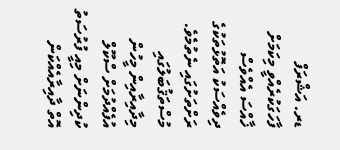ޑރ. އަޝްރަފް ފާހަގަކުރެއްވީ މިކަމަށް ޚާއްސަ އެއްވެސް ދިވެއްސަކު އަތޮޅުތަކުގެ ރަށްތަށުގައި ނެތުމެވެ.
މުސްތަޤުބަލުގައި މިދާއިރާއިން މީހުން އުފެއްދުމަށް ސްކޫލް ކުދިންނަށް މިއީ ފުރުސަތު އޮތް ދާއިރާއެއްކަން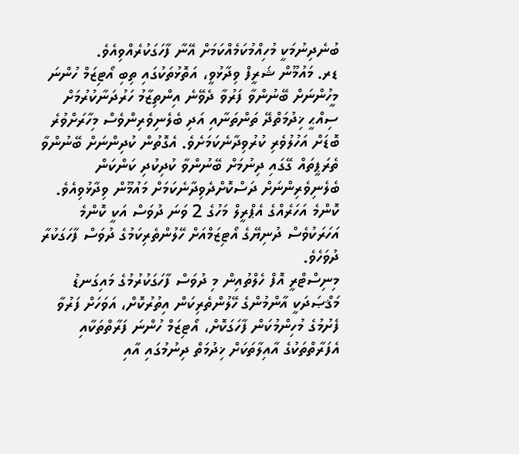ބުނެދިނުމަކީ މުހިއްމުކަމެއްކަމަށް އޭނާ ފާހަގަކުރެއްވިއެވެ.
ޑރ. މައުމޫން ޝަރީފް ވިދާޅުވީ، އަތޮޅުތަކުގައި ތިބި އޯޓިޒަމް ހުންނަ މީހުންނަށް ބޭނުންވާ ފަރުވާ ދެވޭނެ އިންތިޒާމު ހަރުދަނާކުރުމަށް ސިއްޙީ ޚިދުމަތްދޭ ތަންތަނާއި އަދި ބެލެނިވެރިންވެސް މިހާރަށްވުރެ ބޮޑަށް އަހުލުވެރި ކުރުވިދާނެކަމަށެވެ. އެގޮތުން ކުދިންނަށް ބޭނުންވާ ތެރަޕީތައް ގޭގައި ދިނުމަށް ބޭނުންވާ ކުދިކުދި ކަންކަން ބެލެނިވެރިންނަށް ދަސްކޮށްދެވިދާނެކަމަށް މައުމޫން ވިދާޅުވިއެވެ.
ކޮންމެ އަހަރެއްގެ އެޕްރީލް މަހުގެ 2 ވަނަ ދުވަސް އަކީ ކޮންމެ އަހަރަކުވެސް ދުނިޔޭގެ އޯޓިޒަމްއަށް ހޭލުންތެރިކަމުގެ ދުވަސް ފާހަގަކުރާ ދުވަހެވެ.
މިނިސްޓްރީ އޮފް ހެލްތުއިން މި ދުވަސް ފާހަގަކުރުމުގެ މައިގަނޑު މަޤްޞަދަކީ އާންމުންގެ ހޭލުންތެރިކަން އިތުރުކޮށް، އަވަހަށް ފަރުވާ ފެށުމުގެ މުހިންމުކަން ފާހަގަކޮށް، އޯޓިޒަމް ހުންނަ ފަރާތްތަކާއި އެފަރާތްތަކުގެ އާއިލާތަކަށް ޚިދުމަތް ދިނުމުގައި އާއި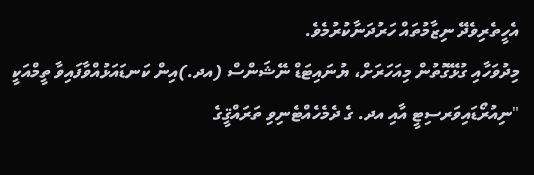އެހީތެރިވެދޭ ނިޒާމުތައް ހަރުދަނާކުރުމެވެ.
މިދުވަހާއި ގުޅޭގޮތުން މިއަހަރަށް، ޔުނައިޓަޑް ނޭޝަންސް (އދ.)އިން ކަނޑައަޅުއްވާފައިވާ ތީމްއަކީ "ނިއުރޯޑައިވަރސިޓީ އާއި އދ. ގެ ދެމެހެއްޓެނިވި ތަރައްޤީގެ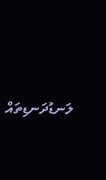ލަނޑުދަނޑިތައް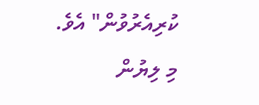ކުރިއެރުވުން" އެވެ.
މި ލިޔުން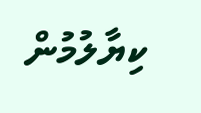ކިޔާލުމުން